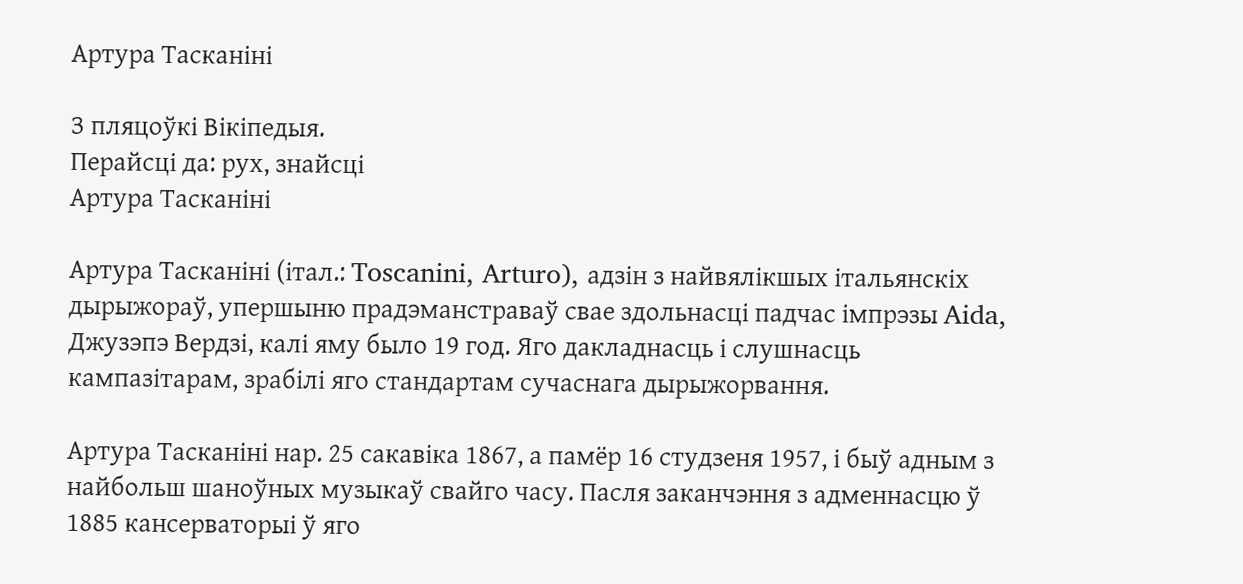Артура Тасканіні

З пляцоўкі Вікіпедыя.
Перайсці да: рух, знайсці
Артура Тасканіні

Артура Тасканіні (італ.: Toscanini, Arturo), адзін з найвялікшых італьянскіх дырыжораў, упершыню прадэманстраваў свае здольнасці падчас імпрэзы Aida, Джузэпэ Вердзі, калі яму было 19 год. Яго дакладнасць і слушнасць кампазітарам, зрабілі яго стандартам сучаснага дырыжорвання.

Артура Тасканіні нар. 25 сакавіка 1867, а памёр 16 студзеня 1957, і быў адным з найбольш шаноўных музыкаў свайго часу. Пасля заканчэння з адменнасцю ў 1885 кансерваторыі ў яго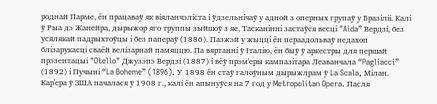роднай Парме, ён працаваў як віяланчэліста і ўдзельнічаў у адной з оперных групаў у Бразіліі. Калі ў Рыа дэ Жанейра, дырыжор яго труппы зыйшоў з яе, Тасканінні застаўся весці "Aida” Вердзі, без усялякай падрыхтоўцы і без папераў (1886). Пазжэй у жыцці ён пераадольваў недахоп блізарукасці сваёй велізарнай памяццю. Па вяртанні ў Італію, ён быў ў аркестры для першай прэзентацыі "Otello" Джузэпэ Вердзі (1887) і вёў прэм'еры кампазітара Леаванчала “Pagliacci” (1892) і Пучыні “La Boheme” (1896). У 1898 ён стаў галоўным дырыжлрам ў La Scala, Мілан. Кар'ера ў ЗША пачалася ў 1908 г., калі ён апынуўся на 7 год у Metropolitan Opera. Пасля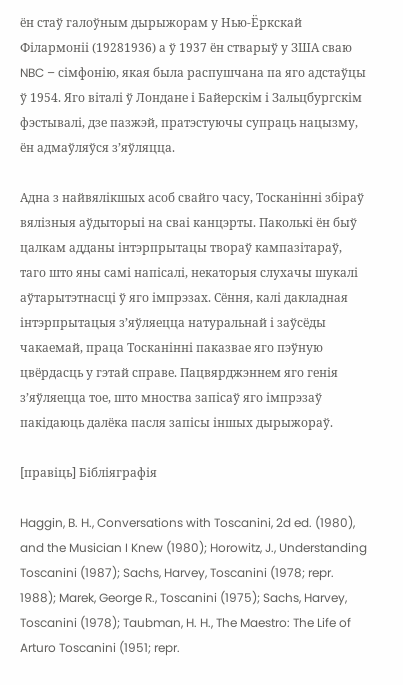ён стаў галоўным дырыжорам у Нью-Ёркскай Філармоніі (19281936) а ў 1937 ён стварыў у ЗША сваю NBC – сімфонію, якая была распушчана па яго адстаўцы ў 1954. Яго віталі ў Лондане і Байерскім і Зальцбургскім фэстывалі, дзе пазжэй, пратэстуючы супраць нацызму, ён адмаўляўся з’яўляцца.

Адна з найвялікшых асоб свайго часу, Тосканінні збіраў вялізныя аўдыторыі на сваі канцэрты. Паколькі ён быў цалкам адданы інтэрпрытацы твораў кампазітараў, таго што яны самі напісалі, некаторыя слухачы шукалі аўтарытэтнасці ў яго імпрэзах. Сёння, калі дакладная інтэрпрытацыя з’яўляецца натуральнай і заўсёды чакаемай, праца Тосканінні паказвае яго пэўную цвёрдасць у гэтай справе. Пацвярджэннем яго генія з’яўляецца тое, што мноства запісаў яго імпрэзаў пакідаюць далёка пасля запісы іншых дырыжораў.

[правіць] Бібліяграфія

Haggin, B. H., Conversations with Toscanini, 2d ed. (1980), and the Musician I Knew (1980); Horowitz, J., Understanding Toscanini (1987); Sachs, Harvey, Toscanini (1978; repr. 1988); Marek, George R., Toscanini (1975); Sachs, Harvey, Toscanini (1978); Taubman, H. H., The Maestro: The Life of Arturo Toscanini (1951; repr.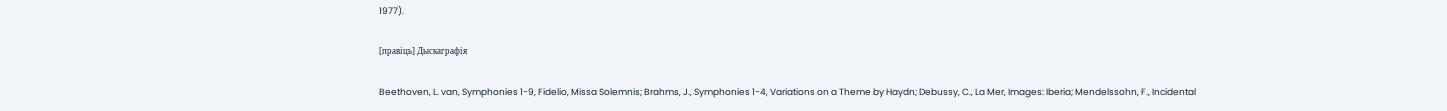1977).

[правіць] Дыскаграфія

Beethoven, L. van, Symphonies 1-9, Fidelio, Missa Solemnis; Brahms, J., Symphonies 1-4, Variations on a Theme by Haydn; Debussy, C., La Mer, Images: Iberia; Mendelssohn, F., Incidental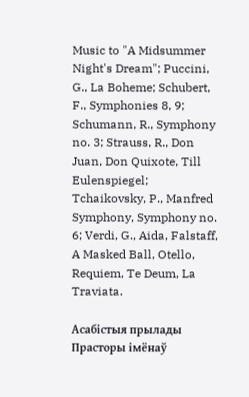Music to "A Midsummer Night's Dream"; Puccini, G., La Boheme; Schubert, F., Symphonies 8, 9; Schumann, R., Symphony no. 3; Strauss, R., Don Juan, Don Quixote, Till Eulenspiegel; Tchaikovsky, P., Manfred Symphony, Symphony no. 6; Verdi, G., Aida, Falstaff, A Masked Ball, Otello, Requiem, Te Deum, La Traviata.

Асабістыя прылады
Прасторы імёнаў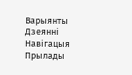Варыянты
Дзеянні
Навігацыя
Прылады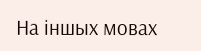На іншых мовах